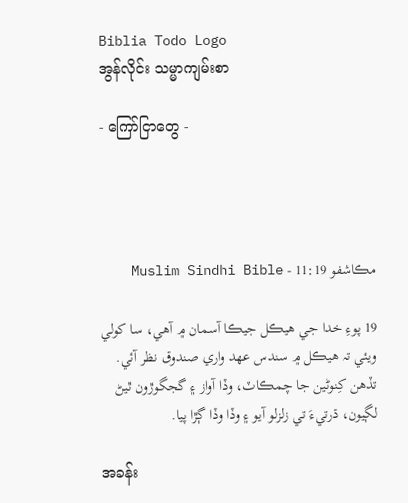Biblia Todo Logo
အွန်လိုင်း သမ္မာကျမ်းစာ

- ကြော်ငြာတွေ -




مڪاشفو 11:19 - Muslim Sindhi Bible

19 پوءِ خدا جي هيڪل جيڪا آسمان ۾ آهي، سا کولي ويئي تہ هيڪل ۾ سندس عهد واري صندوق نظر آئي. تڏهن کِنوڻين جا چمڪاٽ، وڏا آواز ۽ گجگوڙون ٿيڻ لڳيون، ڌرتيءَ تي زلزلو آيو ۽ وڏا وڏا ڳڙا پيا.

အခန်း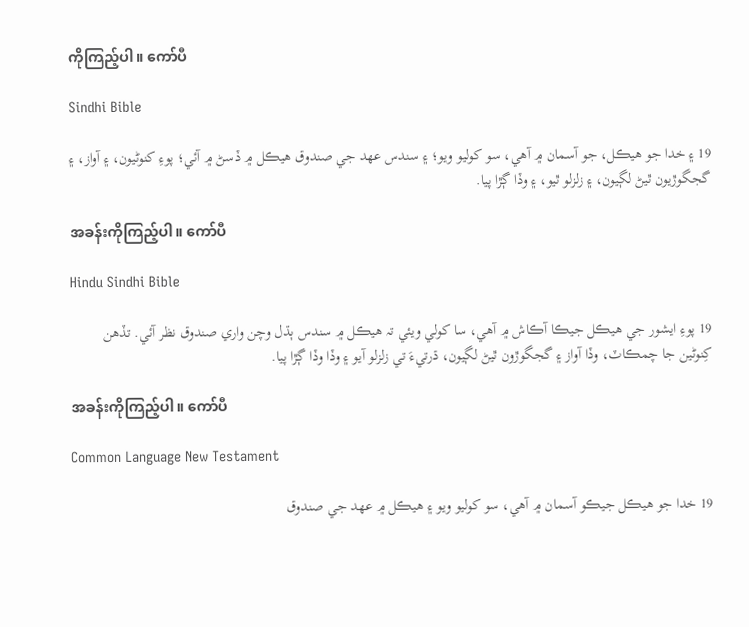ကိုကြည့်ပါ။ ကော်ပီ

Sindhi Bible

19 ۽ خدا جو هيڪل، جو آسمان ۾ آهي، سو کوليو ويو؛ ۽ سندس عهد جي صندوق هيڪل ۾ ڏسڻ ۾ آئي؛ پوءِ کنوڻيون، ۽ آواز، ۽ گجگوڙيون ٿيڻ لڳيون، ۽ زلزلو ٿيو، ۽ وڏا ڳڙا پيا.

အခန်းကိုကြည့်ပါ။ ကော်ပီ

Hindu Sindhi Bible

19 پوءِ ايشور جي هيڪل جيڪا آڪاش ۾ آهي، سا کولي ويئي تہ هيڪل ۾ سندس ٻڌل وچن واري صندوق نظر آئي. تڏهن کِنوڻين جا چمڪاٽ، وڏا آواز ۽ گجگوڙون ٿيڻ لڳيون، ڌرتيءَ تي زلزلو آيو ۽ وڏا وڏا ڳڙا پيا.

အခန်းကိုကြည့်ပါ။ ကော်ပီ

Common Language New Testament

19 خدا جو ھيڪل جيڪو آسمان ۾ آھي، سو کوليو ويو ۽ ھيڪل ۾ عھد جي صندوق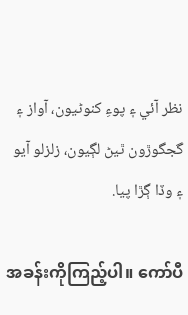نظر آئي ۽ پوءِ کنوڻيون، آواز ۽ گجگوڙون ٿيڻ لڳيون، زلزلو آيو ۽ وڏا ڳڙا پيا.

အခန်းကိုကြည့်ပါ။ ကော်ပီ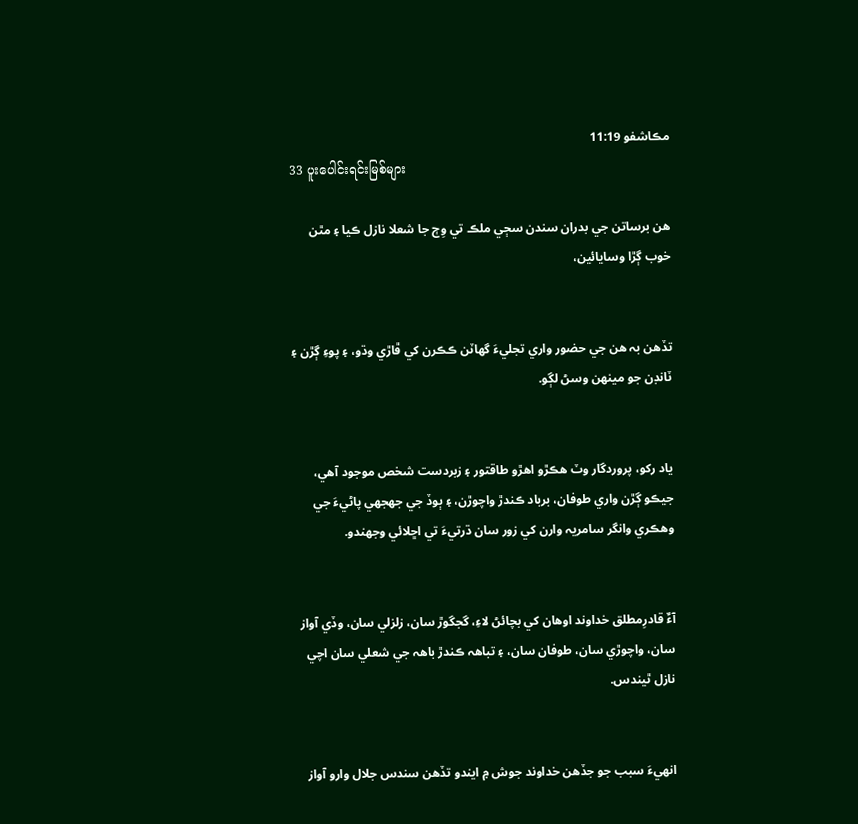مڪاشفو 11:19
33 ပူးပေါင်းရင်းမြစ်များ

هن برساتن جي بدران سندن سڄي ملڪ تي وِڄ جا شعلا نازل ڪيا ۽ مٿن خوب ڳڙا وسايائين،


تڏهن بہ هن جي حضور واري تجليءَ گھاٽن ڪڪرن کي ڦاڙي وڌو، ۽ پوءِ ڳڙن ۽ ٽانڊن جو مينهن وسڻ لڳو.


ياد رکو، پروردگار وٽ هڪڙو اهڙو طاقتور ۽ زبردست شخص موجود آهي، جيڪو ڳڙن واري طوفان، برباد ڪندڙ واچوڙن، ۽ ٻوڏ جي جھجھي پاڻيءَ جي وهڪري وانگر سامريہ وارن کي زور سان ڌرتيءَ تي اڇلائي وجھندو.


آءٌ قادرِمطلق خداوند اوهان کي بچائڻ لاءِ، گجگوڙ سان، زلزلي سان، وڏي آواز سان، واچوڙي سان، طوفان سان، ۽ تباهہ ڪندڙ باهہ جي شعلي سان اچي نازل ٿيندس.


انهيءَ سبب جو جڏهن خداوند جوش ۾ ايندو تڏهن سندس جلال وارو آواز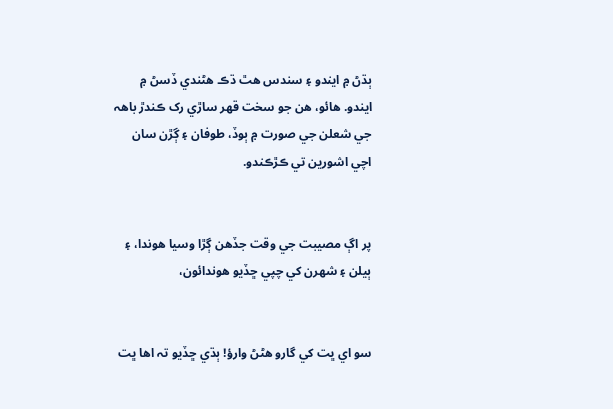ٻڌڻ ۾ ايندو ۽ سندس هٿ ڌڪ هڻندي ڏسڻ ۾ ايندو. هائو، هن جو سخت قهر ساڙي رک ڪندڙ باهہ جي شعلن جي صورت ۾ ٻوڏ، طوفان ۽ ڳڙن سان اچي اشورين تي ڪڙڪندو.


پر اڳ مصيبت جي وقت جڏهن ڳڙا وسيا هوندا، ۽ ٻيلن ۽ شهرن کي چپي ڇڏيو هوندائون،


سو اي ڀت کي گارو هڻڻ وارؤ! ٻڌي ڇڏيو تہ اها ڀت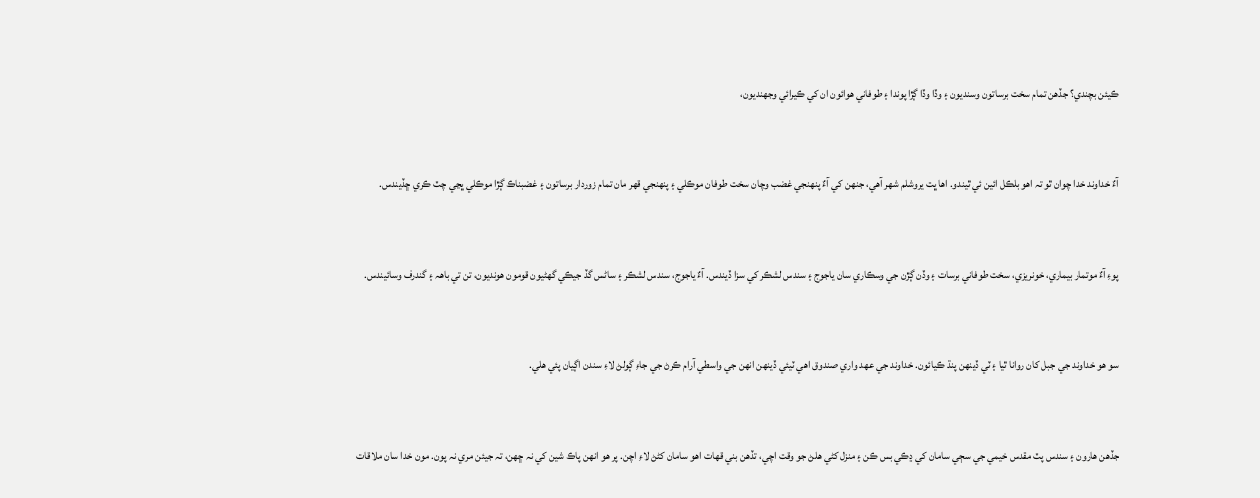ڪيئن بچندي؟ جڏهن تمام سخت برساتون وسنديون ۽ وڏا وڏا ڳڙا پوندا ۽ طوفاني هوائون ان کي ڪيرائي وجھنديون،


آءٌ خداوند خدا چوان ٿو تہ اهو بلڪل ائين ئي ٿيندو. اها ڀت يروشلم شهر آهي، جنهن کي آءٌ پنهنجي غضب وچان سخت طوفان موڪلي ۽ پنهنجي قهر مان تمام زوردار برساتون ۽ غضبناڪ ڳڙا موڪلي ڀڃي چٽ ڪري ڇڏيندس.


پوءِ آءٌ موتمار بيماري، خونريزي، سخت طوفاني برسات ۽ وڏن ڳڙن جي وسڪاري سان ياجوج ۽ سندس لشڪر کي سزا ڏيندس. آءٌ ياجوج، سندس لشڪر ۽ ساڻس گڏ جيڪي گھڻيون قومون هونديون، تن تي باهہ ۽ گندرف وسائيندس.


سو هو خداوند جي جبل کان روانا ٿيا ۽ ٽي ڏينهن پنڌ ڪيائون. خداوند جي عهد واري صندوق اهي ٽيئي ڏينهن انهن جي واسطي آرام ڪرڻ جي جاءِ ڳولڻ لاءِ سندن اڳيان پئي هلي.


جڏهن هارون ۽ سندس پٽ مقدس خيمي جي سڄي سامان کي ڍڪي بس ڪن ۽ منزل کڻي هلڻ جو وقت اچي، تڏهن بني قهات اهو سامان کڻڻ لاءِ اچن. پر هو انهن پاڪ شين کي نہ ڇهن، تہ جيئن مري نہ پون. مون خدا سان ملاقات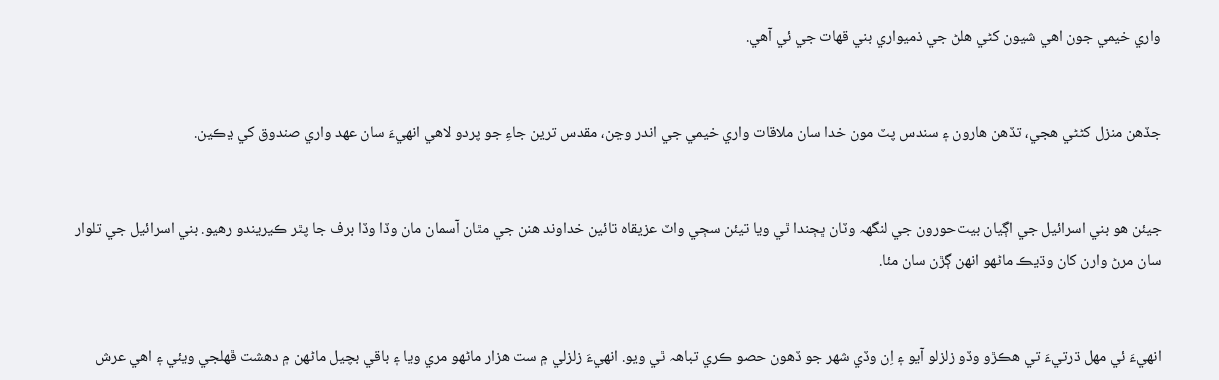واري خيمي جون اهي شيون کڻي هلڻ جي ذميواري بني قهات جي ئي آهي.


جڏهن منزل کڻڻي هجي، تڏهن هارون ۽ سندس پٽ مون خدا سان ملاقات واري خيمي جي اندر وڃن، مقدس ترين جاءِ جو پردو لاهي انهيءَ سان عهد واري صندوق کي ڍڪين.


جيئن هو بني اسرائيل جي اڳيان بيت‌حورون جي لنگھہ وٽان ڀڄندا ٿي ويا تيئن سڄي واٽ عزيقاہ تائين خداوند هنن جي مٿان آسمان مان وڏا وڏا برف جا پٿر ڪيريندو رهيو. بني اسرائيل جي تلوار سان مرڻ وارن کان وڌيڪ ماڻهو انهن ڳڙن سان مئا.


انهيءَ ئي مهل ڌرتيءَ تي هڪڙو وڏو زلزلو آيو ۽ اِن وڏي شهر جو ڏهون حصو ڪري تباهہ ٿي ويو. انهيءَ زلزلي ۾ ست هزار ماڻهو مري ويا ۽ باقي بچيل ماڻهن ۾ دهشت ڦهلجي ويئي ۽ اهي عرش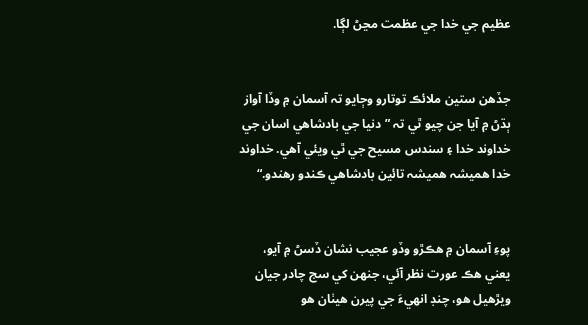عظيم جي خدا جي عظمت مڃڻ لڳا.


جڏهن ستين ملائڪ توتارو وڄايو تہ آسمان ۾ وڏا آواز ٻڌڻ ۾ آيا جن چيو ٿي تہ ”دنيا جي بادشاهي اسان جي خداوند خدا ۽ سندس مسيح جي ٿي ويئي آهي. خداوند خدا هميشہ هميشہ تائين بادشاهي ڪندو رهندو.“


پوءِ آسمان ۾ هڪڙو وڏو عجيب نشان ڏسڻ ۾ آيو، يعني هڪ عورت نظر آئي، جنهن کي سج چادر جيان ويڙهيل هو، چنڊ انهيءَ جي پيرن هيٺان هو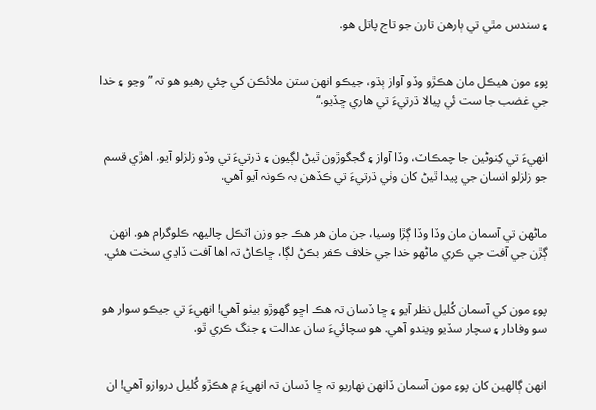۽ سندس مٿي تي ٻارهن تارن جو تاج پاتل هو.


پوءِ مون هيڪل مان هڪڙو وڏو آواز ٻڌو، جيڪو انهن ستن ملائڪن کي چئي رهيو هو تہ ”وڃو ۽ خدا جي غضب جا ست ئي پيالا ڌرتيءَ تي هاري ڇڏيو.“


انهيءَ تي کِنوڻين جا چمڪاٽ، وڏا آواز ۽ گجگوڙون ٿيڻ لڳيون ۽ ڌرتيءَ تي وڏو زلزلو آيو. اهڙي قسم جو زلزلو انسان جي پيدا ٿيڻ کان وٺي ڌرتيءَ تي ڪڏهن بہ ڪونہ آيو آهي.


ماڻهن تي آسمان مان وڏا وڏا ڳڙا وسيا، جن مان هر هڪ جو وزن اٽڪل چاليهہ ڪلوگرام هو. انهن ڳڙن جي آفت جي ڪري ماڻهو خدا جي خلاف ڪفر بڪڻ لڳا، ڇاڪاڻ تہ اها آفت ڏاڍي سخت هئي.


پوءِ مون کي آسمان کُليل نظر آيو ۽ ڇا ڏسان تہ هڪ اڇو گھوڙو بيٺو آهي! انهيءَ تي جيڪو سوار هو سو وفادار ۽ سچار سڏيو ويندو آهي. هو سچائيءَ سان عدالت ۽ جنگ ڪري ٿو.


انهن ڳالهين کان پوءِ مون آسمان ڏانهن نهاريو تہ ڇا ڏسان تہ انهيءَ ۾ هڪڙو کُليل دروازو آهي! ان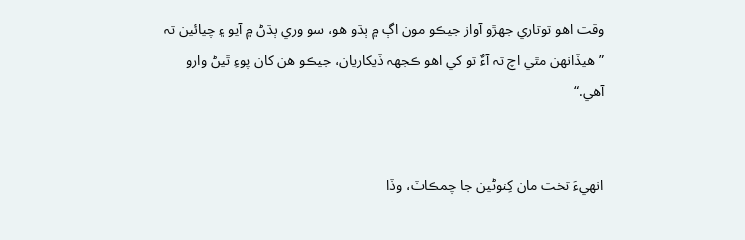وقت اهو توتاري جهڙو آواز جيڪو مون اڳ ۾ ٻڌو هو، سو وري ٻڌڻ ۾ آيو ۽ چيائين تہ ”هيڏانهن مٿي اچ تہ آءٌ تو کي اهو ڪجھہ ڏيکاريان، جيڪو هن کان پوءِ ٿيڻ وارو آهي.“


انهيءَ تخت مان کِنوڻين جا چمڪاٽ، وڏا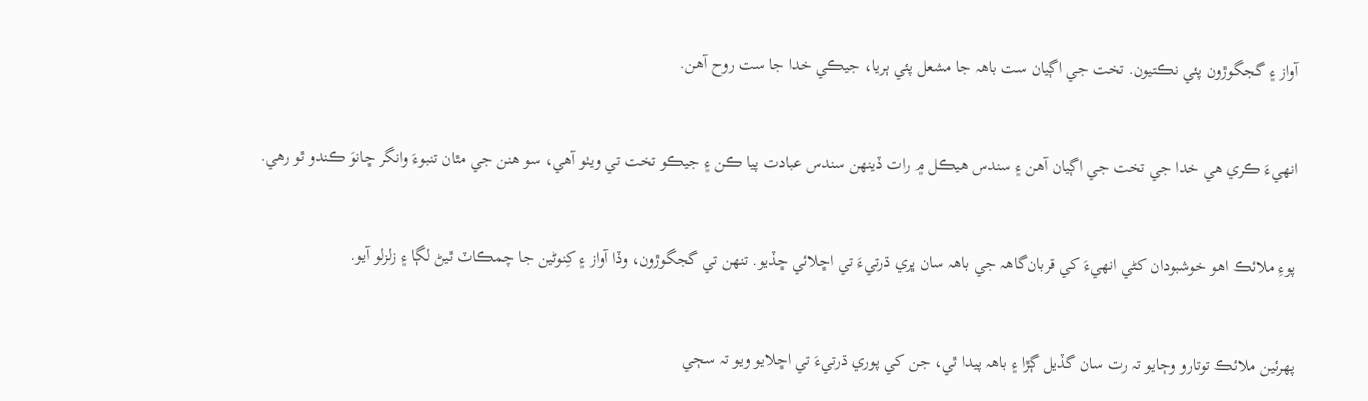آواز ۽ گجگوڙون پئي نڪتيون. تخت جي اڳيان ست باهہ جا مشعل پئي ٻريا، جيڪي خدا جا ست روح آهن.


انهيءَ ڪري هي خدا جي تخت جي اڳيان آهن ۽ سندس هيڪل ۾ رات ڏينهن سندس عبادت پيا ڪن ۽ جيڪو تخت تي ويٺو آهي، سو هنن جي مٿان تنبوءَ وانگر ڇانوَ ڪندو ٿو رهي.


پوءِ ملائڪ اهو خوشبودان کڻي انهيءَ کي قربان‌گاهہ جي باهہ سان ڀري ڌرتيءَ تي اڇلائي ڇڏيو. تنهن تي گجگوڙون، وڏا آواز ۽ کِنوڻين جا چمڪاٽ ٿيڻ لڳا ۽ زلزلو آيو.


پهرئين ملائڪ توتارو وڄايو تہ رت سان گڏيل ڳڙا ۽ باهہ پيدا ٿي، جن کي پوري ڌرتيءَ تي اڇلايو ويو تہ سڄي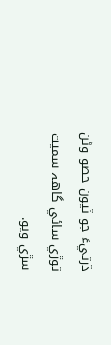ڌرتيءَ جو ٽيون حصو وڻن توڙي سائي گاهہ سميت سڙي ويو.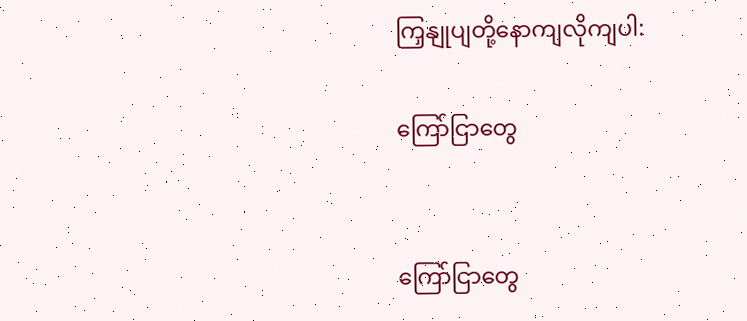ကြှနျုပျတို့နောကျလိုကျပါ:

ကြော်ငြာတွေ


ကြော်ငြာတွေ